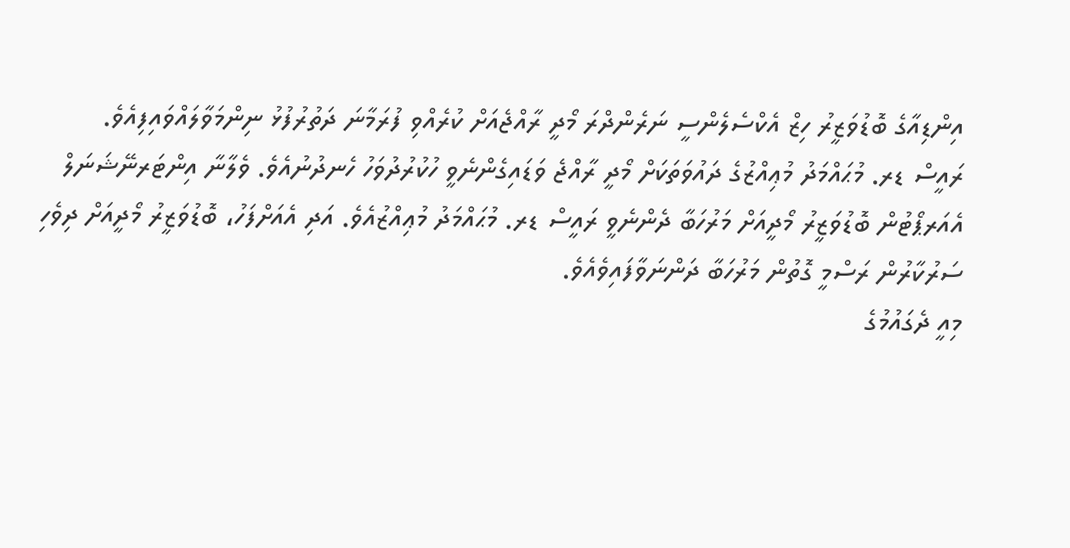އިންޑިއާގެ ބޮޑުވަޒީރު ހިޒް އެކްސެލެންސީ ނަރެންދްރަ މޯދީ ރާއްޖެއަށް ކުރެއްވި ފުރަމާނަ ދަތުރުފުޅު ނިންމަވާލައްވައިފިއެވެ.
ރައީސް ޑރ. މުޙައްމަދު މުޢިއްޒުގެ ދައުވަތަކަށް މޯދީ ރާއްޖެ ވަޑައިގެންނެވީ ހުކުރުދުވަހު ހެނދުނުއެވެ. ވެލާނާ އިންޓަރނޭޝަނަލް އެއަރޕޯޓުން ބޮޑުވަޒީރު މޯދީއަށް މަރުހަބާ ދެންނެވީ ރައީސް ޑރ. މުޙައްމަދު މުޢިއްޒުއެވެ. އަދި އެއަށްފަހު، ބޮޑުވަޒީރު މޯދީއަށް ދިވެހި ސަރުކާރުން ރަސްމީ ގޮތުން މަރުހަބާ ދަންނަވާފައިވެއެވެ.
މިއީ ދެގައުމުގެ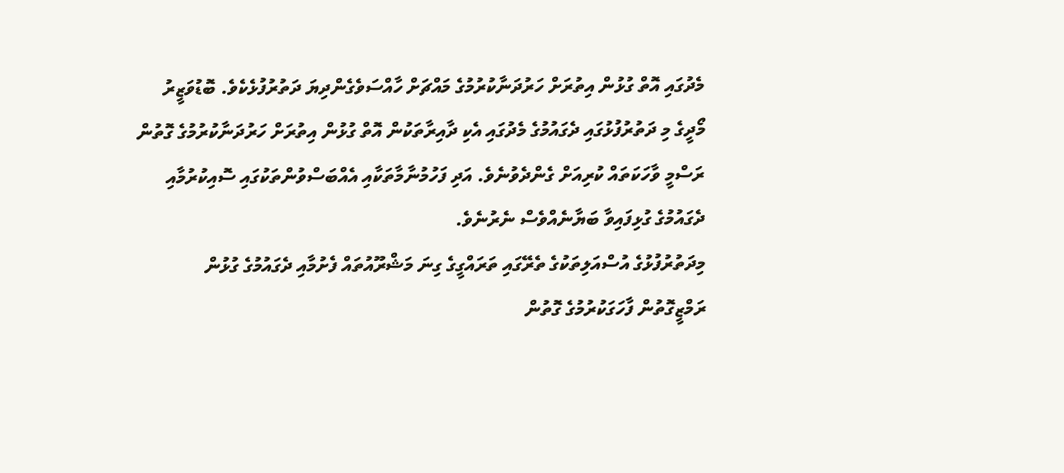މެދުގައި އޮތް ގުޅުން އިތުރަށް ހަރުދަނާކުރުމުގެ މައްޗަށް ހާއްސަވެގެންދިޔަ ދަތުރުފުޅެކެވެ. ބޮޑުވަޒީރު މޯދީގެ މި ދަތުރުފުޅުގައި ދެގައުމުގެ މެދުގައި އެކި ދާއިރާތަކުން އޮތް ގުޅުން އިތުރަށް ހަރުދަނާކުރުމުގެ ގޮތުން ރަސްމީ ވާހަކަތައް ކުރިއަށް ގެންދެވުނެވެ. އަދި ފަހުމުނާމާތަކާއި އެއްބަސްވުންތަކުގައި ސޮއިކުރުމާއި ދެގައުމުގެ ގުޅިފައިވާ ބަޔާނެއްވެސް ނެރުނެވެ.
މިދަތުރުފުޅުގެ އުސްއަލިތަކުގެ ތެރޭގައި ތަރައްގީގެ ގިނަ މަޝްރޫއުތައް ފެށުމާއި ދެގައުމުގެ ގުޅުން ރަމްޒީގޮތުން ފާހަގަކުރުމުގެ ގޮތުން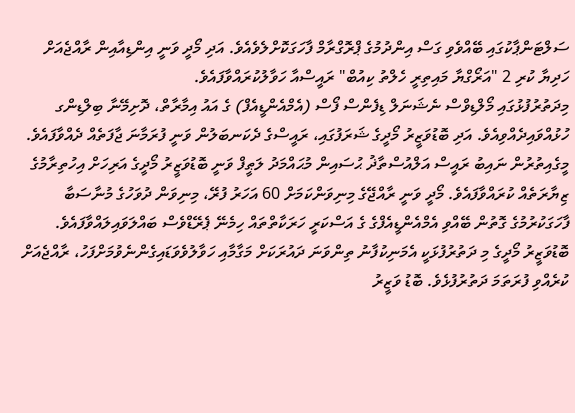ސަލްޓަންޕާކުގައި ބޭއްވެވި ގަސް އިންދުމުގެ ޕްރޮގްރާމް ފާހަގަކޮށްލެވެއެވެ. އަދި މޯދީ ވަނީ އިންޑިއާއިން ރާއްޖެއަށް ހަދިޔާ ކުރި 2 "އަރޯގްޔާ މައިތިރީ ހެލްތު ކިއުބް" ރައީސްއާ ހަވާލުކުރައްވާފައެވެ.
މިދަތުރުފުޅުގައި މޯލްޑިވްސް ނެޝަނަލް ޑިފެންސް ފޯސް (އެމްއެންޑީއެފް) ގެ އައު އިމާރާތް، ދޮށިމޭނާ ބިލްޑިންގ ހުޅުއްވައިދެއްވިއެވެ. އަދި ބޮޑުވަޒީރު މޯދީގެ ޝަރަފުގައި، ރައީސްގެ ދެކަނބަލުން ވަނީ ފުރަމާނަ ޖާފަތެއް ދެއްވާފައެވެ.
މީގެއިތުރުން ނައިބު ރައީސް އަލްއުސްތާޛު ޙުސައިން މުޙައްމަދު ލަޠީފް ވަނީ ބޮޑުވަޒީރު މޯދީގެ އަރިހަށް އިހުތިރާމުގެ ޒިޔާރަތެއް ކުރައްވާފައެވެ. މޯދީ ވަނީ ރާއްޖޭގެ މިނިވަންކަމަށް 60 އަހަރު ފުރޭ، މިނިވަން ދުވަހުގެ މުނާސަބާ ފާހަގަކުރުމުގެ ގޮތުން ބޭއްވި އެމްއެންޑީއެފްގެ ގެ އަސްކަރީ ހަރަކާތްތައް ހިމެނޭ ޕެރޭޑްވެސް ބައްލަވައިލައްވާފައެވެ.
ބޮޑުވަޒީރު މޯދީގެ މި ދަތުރުފުޅަކީ އެމަނިކުފާނު ތިންވަނަ ދައުރަކަށް މަގާމާއި ހަވާލުވެވަޑައިގެންނެވުމަށްފަހު، ރާއްޖެއަށް ކުރެއްވި ފުރަތަމަ ދަތުރުފުޅެވެ. ބޮޑު ވަޒީރު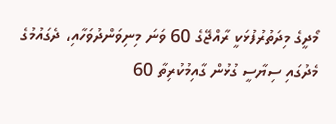މޯދީގެ މިދަތުރުފުޅަކީ ރާއްޖޭގެ 60 ވަނަ މިނިވަންދުވަހާއި، ދެގައުމުގެ މެދުގައި ސިޔާސީ ގުޅުން ގާއިމުކުރިތާ 60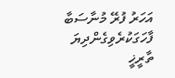އަހަރު ފުރޭ މުނާސަބާ ފާހަގަކުރެވިގެންދިޔަ ތާރީޚީ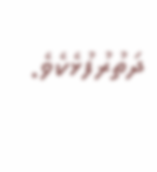ދަތުރުފުޅެކެވެ.